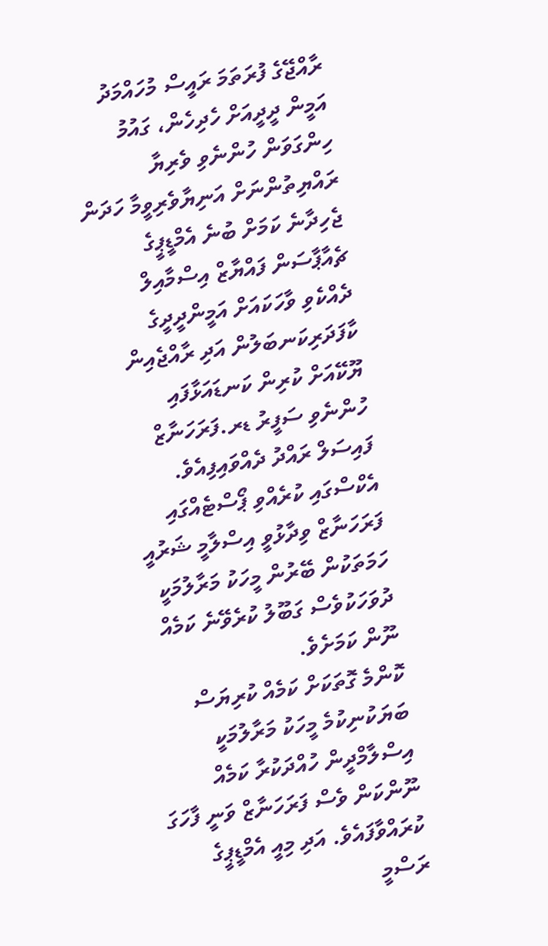ރާއްޖޭގެ ފުރަތަމަ ރައީސް މުހައްމަދު އަމީން ދީދީއަށް ހެދިހެން، ގައުމު ހިންގަވަން ހުންނެވި ވެރިޔާ ރައްޔިތުންނަށް އަނިޔާވެރިވީމާ ހަދަން ޖެހިދާނެ ކަމަށް ބުނެ އެމްޑީޕީގެ ޗެއާޕާސަން ފައްޔާޒް އިސްމާއިލް ދެއްކެވި ވާހަކައަށް އަމީންދީދީގެ ކާފަދަރިކަނބަލުން އަދި ރާއްޖެއިން ޔޫކޭއަށް ކުރިން ކަނޑައަޅާފައި ހުންނެވި ސަފީރު ޑރ.ފަރަހަނާޒް ފައިސަލް ރައްދު ދެއްވައިފިއެވެ.
އެކްސްގައި ކުރެއްވި ޕޯސްޓެއްގައި ފަރަހަނާޒް ވިދާޅުވީ އިސްލާމީ ޝަރުއީ ހަމަތަކުން ބޭރުން މީހަކު މަރާލުމަކީ ދުވަހަކުވެސް ގަބޫލު ކުރެވޭނެ ކަމެއް ނޫން ކަމަށެވެ.
ކޮންމެ ގޮތަކަށް ކަމެއް ކުރިޔަސް ބަޔަކުނިކުމެ މީހަކު މަރާލުމަކީ އިސްލާމްދީން ހުއްދަކުރާ ކަމެއް ނޫންކަން ވެސް ފަރަހަނާޒް ވަނީ ފާހަގަ ކުރައްވާފައެވެ. އަދި މިއީ އެމްޑީޕީގެ ރަސްމީ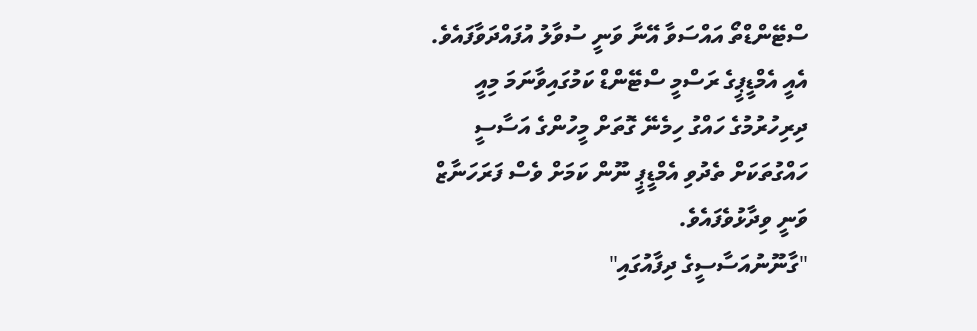ސްޓޭންޑްތޯ އައްސަވާ އޭނާ ވަނީ ސުވާލު އުފައްދަވާފައެވެ.
އެއީ އެމްޑީޕީގެ ރަސްމީ ސްޓޭންޑް ކަމުގައިވާނަމަ މިއީ ދިރިހުރުމުގެ ހައްގު ހިމެނޭ ގޮތަށް މީހުންގެ އަސާސީ ހައްގުތަކަށް ތެދުވި އެމްޑީޕީ ނޫން ކަމަށް ވެސް ފަރަހަނާޒް ވަނީ ވިދާޅުވެފައެވެ.
"ގާނޫނުއަސާސީގެ ދިފާއުގައި"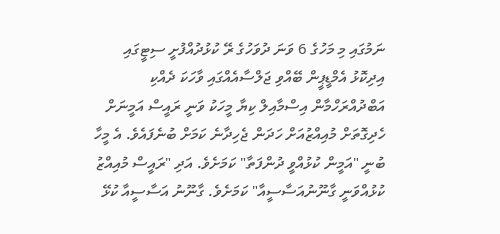ނަމުގައި މި މަހުގެ 6 ވަނަ ދުވަހުގެ ރޭ ކުޅުދުއްފުށީ ސިޓީގައި އިދިކޮޅު އެމްޑީޕީން ބޭއްވި ޖަލްސާއެއްގައި ވާހަކަ ދެއްކި އަބްދުއްރަހްމާން އިސްމާއިލް ކިޔާ މީހަކު ވަނީ ރައީސް އަމީނަށް ހެދިގޮތަށް މުއިއްޒުއަށް ހަދަން ޖެހިދާނެ ކަމަށް ބުނެފައެވެ. އެ މީހާ ބުނީ "އަމީން ކުޅުއްވީ ދުންފަތާ" ކަމަށެވެ. އަދި "ރައީސް މުއިއްޒު ކުޅުއްވަނީ ގާނޫނުއަސާސީއާ" ކަމަށެވެ. ގާނޫނު އަސާސީއާ ކުޅޭ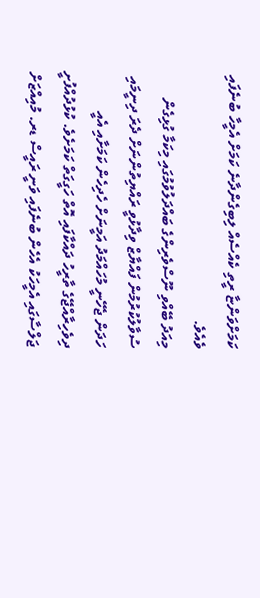ކަމަށްވަންޏާ ރީތި ކެއްސެއް ލިބިގެންދާނެ ކަމަށް އެމީހާ ބުނެފައި ވެއެވެ.
މިއަދު ބޭއްވި ނޫސްވެރިންގެ ބައްދަލުވުމުގައި މިކަމާ ގުޅިގެން ސުވާލުކުރުމުން ފައްޔާޒް ވިދާޅުވީ ރައްޔިތުންނަށް ދެރަ ދިނީމައި ހަދަން ޖެހޭނީ މުހައްމަދު އަމީނަށް ހެދިހެން ކަމަށާއި އެއީ ދިވެހިރާއްޖޭގެ ތާރީހު ދައްކާފައި އޮތް ހަގީގަތް ކަމަށެވެ. ކުޅުދުއްފުށީ ޖަލްސާގައި އެމީހަކު އެހެން ބުނެފައި ވަނީ ރައީސް ޑރ. މުއިއްޒަށް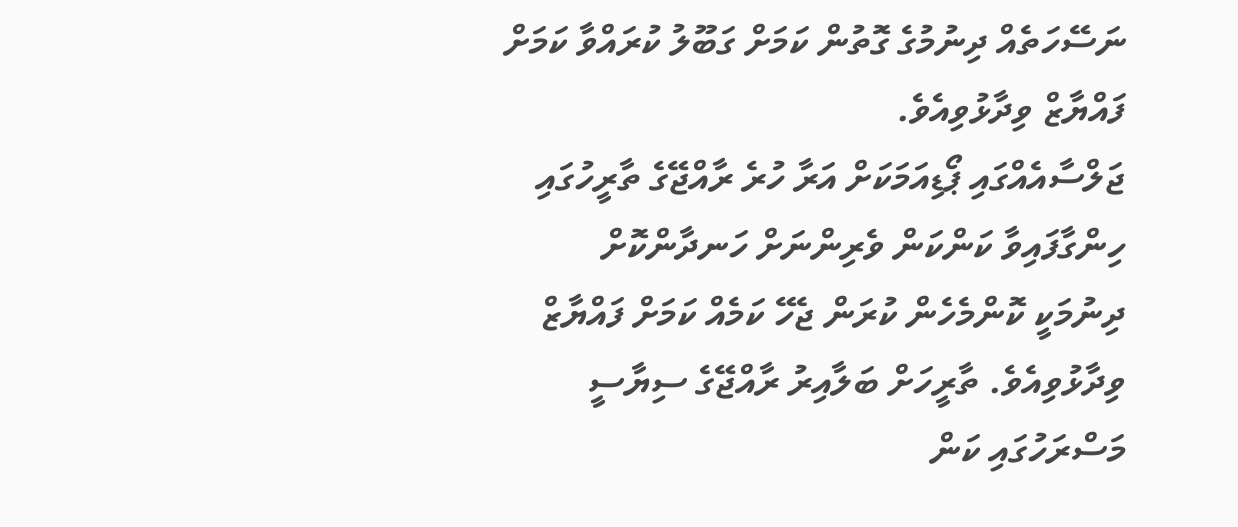ނަސޭހަތެއް ދިނުމުގެ ގޮތުން ކަމަށް ގަބޫލު ކުރައްވާ ކަމަށް ފައްޔާޒް ވިދާޅުވިއެވެ.
ޖަލްސާއެއްގައި ޕޯޑިއަމަކަށް އަރާ ހުރެ ރާއްޖޭގެ ތާރީހުގައި ހިންގާފައިވާ ކަންކަން ވެރިންނަށް ހަނދާންކޮށް ދިނުމަކީ ކޮންމެހެން ކުރަން ޖެހޭ ކަމެއް ކަމަށް ފައްޔާޒް ވިދާޅުވިއެވެ. ތާރީހަށް ބަލާއިރު ރާއްޖޭގެ ސިޔާސީ މަސްރަހުގައި ކަން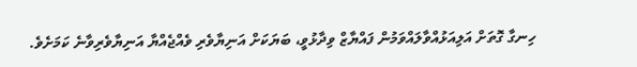ހިނގާ ގޮތަށް އަލިއަޅުއްވާލައްވަމުން ފައްޔާޒް ވިދާޅުވީ، ބަޔަކަށް އަނިޔާވެރި ވެއްޖެއްޔާ އަނިޔާވެރިވާނެ ކަމަށެވެ.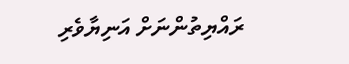ރައްޔިތުންނަށް އަނިޔާވެރި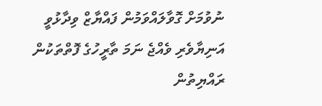ނުވުމަށް ގޮވާލައްވަމުން ފައްޔާޒް ވިދާޅުވީ އަނިޔާވެރި ވެއްޖެ ނަމަ ތާރީހުގެ ފޮތްތަކުން ރައްޔިތުން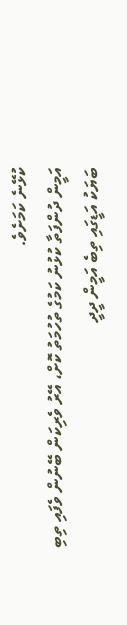ކުޅޭނެ ކަމަށެވެ.
އަމީން ދުންފަތާ ކުޅުނު ކަމުގެ ތުހުމަތު ކޮށް، އޭރު ވެރިކަން ބޭނުން ވެފައި ތިބި ބަޔަކު އަޑީގައި ތިބެ އަމީން ދީދީ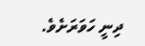ދިނީ ހަވަރަށެވެ.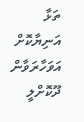ތަޅާ އަނިޔާކޮށް އަވަހާރަވާން ދޫކޮށްލީ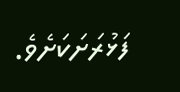ފަޅުރަށަކަށެވެ.